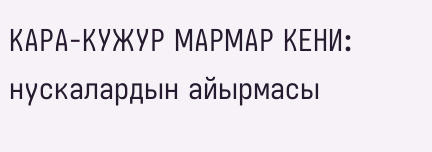КАРА-КУЖУР МАРМАР КЕНИ: нускалардын айырмасы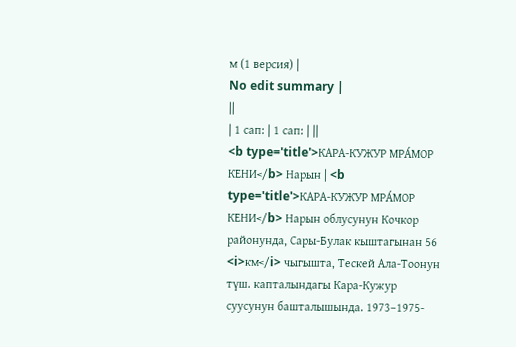м (1 версия) |
No edit summary |
||
| 1 сап: | 1 сап: | ||
<b type='title'>КАРА-КУЖУР МРА́МОР КЕНИ</b> Нарын | <b type='title'>КАРА-КУЖУР МРА́МОР КЕНИ</b> Нарын облусунун Кочкор районунда, Сары-Булак кыштагынан 56 <i>км</i> чыгышта, Тескей Ала-Тоонун түш. капталындагы Кара-Кужур суусунун башталышында. 1973–1975-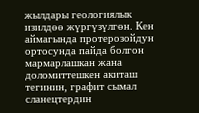жылдары геологиялык изилдөө жүргүзүлгөн. Кен аймагында протерозойдун ортосунда пайда болгон мармарлашкан жана доломиттешкен акиташ тегинин, графит сымал сланецтердин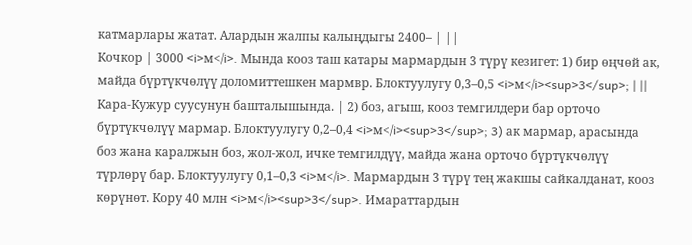катмарлары жатат. Алардын жалпы калыңдыгы 2400– | ||
Кочкор | 3000 <i>м</i>. Мында кооз таш катары мармардын 3 түрү кезигет: 1) бир өңчөй ак, майда бүртүкчөлүү доломиттешкен мармвр. Блоктуулугу 0,3–0,5 <i>м</i><sup>3</sup>; | ||
Кара-Кужур суусунун башталышында. | 2) боз, агыш, кооз темгилдери бар орточо бүртүкчөлүү мармар. Блоктуулугу 0,2–0,4 <i>м</i><sup>3</sup>; 3) ак мармар, арасында боз жана каралжын боз, жол-жол, ичке темгилдүү, майда жана орточо бүртүкчөлүү түрлөрү бар. Блоктуулугу 0,1–0,3 <i>м</i>. Мармардын 3 түрү тең жакшы сайкалданат, кооз көрүнөт. Кору 40 млн <i>м</i><sup>3</sup>. Имараттардын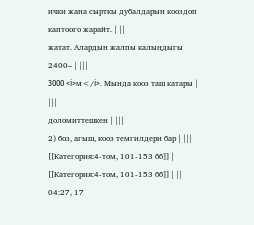ички жана сырткы дубалдарын кооздоп каптоого жарайт. | ||
жатат. Алардын жалпы калыңдыгы 2400– | |||
3000 <i>м</i>. Мында кооз таш катары | |||
доломиттешкен | |||
2) боз, агыш, кооз темгилдери бар | |||
[[Категория:4-том, 101-153 бб]] | [[Категория:4-том, 101-153 бб]] | ||
04:27, 17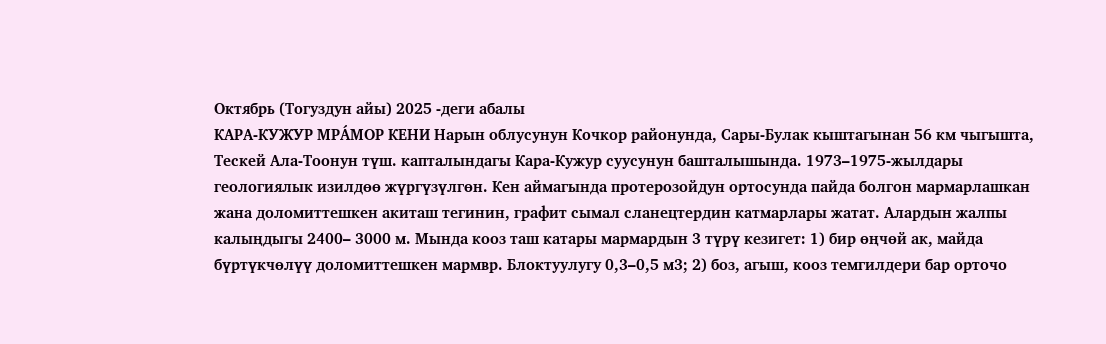Октябрь (Тогуздун айы) 2025 -деги абалы
КАРА-КУЖУР МРА́МОР КЕНИ Нарын облусунун Кочкор районунда, Сары-Булак кыштагынан 56 км чыгышта, Тескей Ала-Тоонун түш. капталындагы Кара-Кужур суусунун башталышында. 1973–1975-жылдары геологиялык изилдөө жүргүзүлгөн. Кен аймагында протерозойдун ортосунда пайда болгон мармарлашкан жана доломиттешкен акиташ тегинин, графит сымал сланецтердин катмарлары жатат. Алардын жалпы калыңдыгы 2400– 3000 м. Мында кооз таш катары мармардын 3 түрү кезигет: 1) бир өңчөй ак, майда бүртүкчөлүү доломиттешкен мармвр. Блоктуулугу 0,3–0,5 м3; 2) боз, агыш, кооз темгилдери бар орточо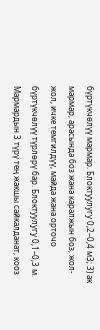бүртүкчөлүү мармар. Блоктуулугу 0,2–0,4 м3; 3) ак мармар, арасында боз жана каралжын боз, жол-жол, ичке темгилдүү, майда жана орточо бүртүкчөлүү түрлөрү бар. Блоктуулугу 0,1–0,3 м. Мармардын 3 түрү тең жакшы сайкалданат, кооз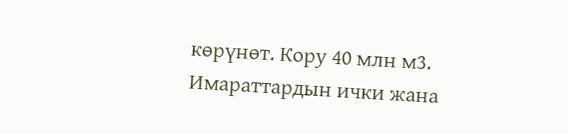көрүнөт. Кору 40 млн м3. Имараттардын ички жана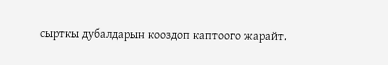сырткы дубалдарын кооздоп каптоого жарайт.